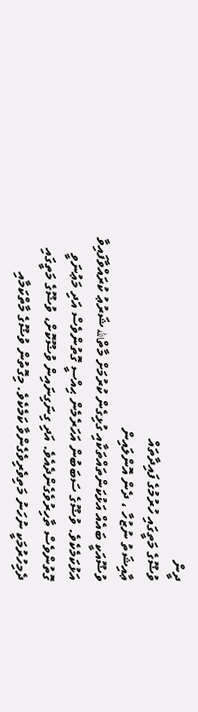ދީން
ވުޟޫގެ މަތީގައި ހުރުމުގެ ފައިދާތައް
ޢާއިޝަތު ނުޒުހާ ، ދެން އޮންލައިން
ވުޟޫއަކީ ބައެއް އަޅުކަންތައްތަކާއި ގުޅިގެން ކުރުމަށް މާތްالله ޝަރުޢު ކުރައްވާފައިވާ އަޅުކަމެކެވެ. ވުޟޫގެ ސަބަބުން އަހަރެމެން ޙިއްސީ ގޮތުންވެސް އަދި މަޢުނަވީ ގޮތުންވެސް ތާހިރުވެގެންދެއެވެ. އަދި ގިނަގިނައިން ވުޟޫކޮށް، ވުޟޫގެ މަތީގައި ދެމިހުރުމަކީ ނުހަނު މަތިވެރިވެގެންވާ ކަމެކެވެ. މިގޮތުން ވުޟޫގެ މާތްކަމާއި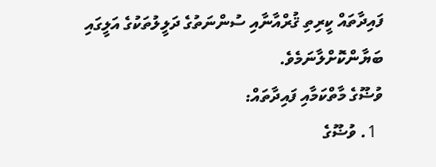ފައިދާތައް ކީރިތި ޤުރްއާނާއި ސުންނަތުގެ ދަލީލުތަކުގެ އަލީގައި ބަޔާންކޮށްލާނަމެވެ.
ވުޟޫގެ މާތްކަމާއި ފައިދާތައް:
  1. ވުޟޫގެ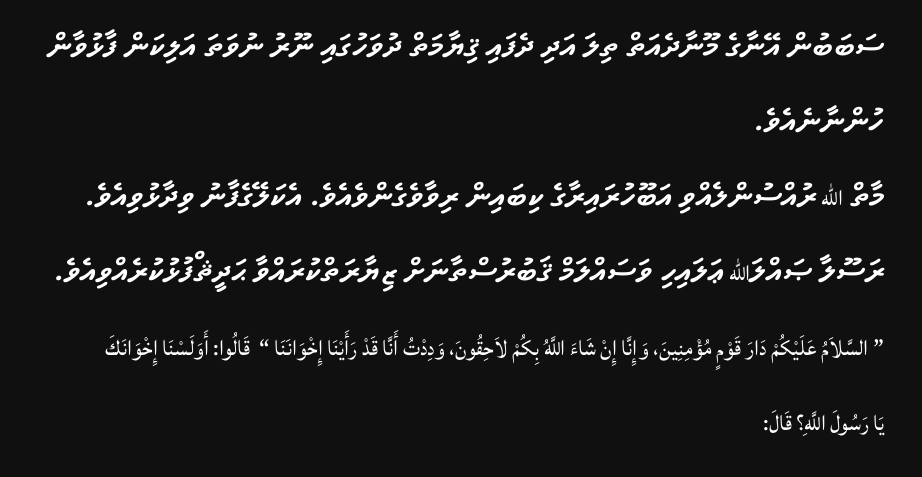ސަބަބުން އޭނާގެ މޫނާދެއަތް ތިލަ އަދި ދެފައި ޤިޔާމަތް ދުވަހުގައި ނޫރު ނުވަތަ އަލިކަން ފާޅުވާން ހުންނާނެއެވެ.
މާތް الله ރުއްސުންލެއްވި އަބޫހުރައިރާގެ ކިބައިން ރިވާވެގެންވެއެވެ. އެކަލޭގެފާނު ވިދާޅުވިއެވެ. ރަސޫލާ ޞައްލަالله ޢަލައިހި ވަސައްލަމް ޤަބުރުސްތާނަށް ޒިޔާރަތްކުރައްވާ ޙަދީޘްފުޅުކުރެއްވިއެވެ. ”السَّلاَمُ عَلَيْكُمْ دَارَ قَوْمٍ مُؤْمِنِينَ، وَإِنَّا إِنْ شَاءَ اللَّهُ بِكُمْ لاَحِقُونَ، وَدِدْتُ أَنَّا قَدْ رَأَيْنَا إِخْوَانَنَا “  قَالُوا: أَوَلَسْنَا إِخْوَانَكَ يَا رَسُولَ اللَّهِ؟ قَالَ: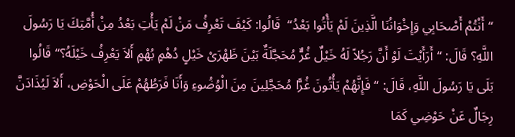“أَنْتُمْ أَصْحَابِي وَإِخْوَانُنَا الَّذِينَ لَمْ يَأْتُوا بَعْدُ“  قَالُوا: كَيْفَ تَعْرِفُ مَنْ لَمْ يَأْتِ بَعْدُ مِنْ أُمَّتِكَ يَا رَسُولَ اللَّهِ؟ قَالَ: “أَرَأَيْتَ لَوْ أَنَّ رَجُلاً لَهُ خَيْلٌ غُرٌّ مُحَجَّلَةٌ بَيْنَ ظَهْرَىْ خَيْلٍ دُهْمٍ بُهْمٍ أَلاَ يَعْرِفُ خَيْلَهُ؟“ قَالُوا بَلَى يَا رَسُولَ اللَّهِ، قَالَ: “فَإِنَّهُمْ يَأْتُونَ غُرًّا مُحَجَّلِينَ مِنَ الْوُضُوءِ وَأَنَا فَرَطُهُمْ عَلَى الْحَوْضِ، أَلاَ لَيُذَادَنَّ رِجَالٌ عَنْ حَوْضِي كَمَا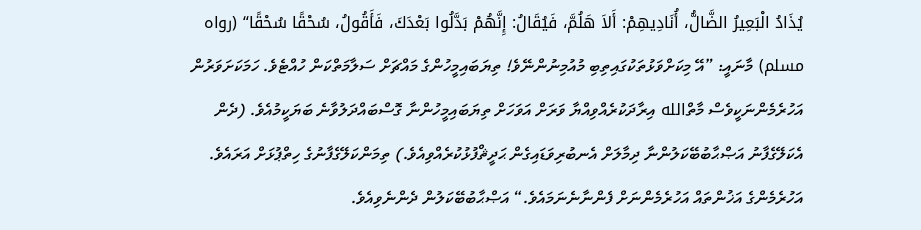يُذَادُ الْبَعِيرُ الضَّالُّ، أُنَادِيهِمْ: أَلاَ هَلُمَّ، فَيُقَالُ: إِنَّهُمْ بَدَّلُوا بَعْدَكَ، فَأَقُولُ، سُحْقًا سُحْقًا“ (رواه مسلم) މާނައީ: ”އޭ މިކަށްވަޅުތަކުގައިތިބި މުއުމިނުންނޭވެ! ތިޔަބައިމީހުންގެ މައްޗަށް ސަލާމަތްކަން ހުއްޓެވެ. ހަމަކަށަވަރުން އަހުރެމެންނަކީވެސް މާތްالله އިރާދަކުރެއްވިއްޔާ ވަރަށް އަވަހަށް ތިޔަބައިމީހުންނާ ގޮސްބައްދަލުވާނެ ބަޔަކީމުއެވެ. (ދެން އެކަލޭގެފާނު އަޞްޙާބުބޭކަލުންނާ ދިމާލަށް އެނބުރިވަޑައިގެން ޙަދީޘްފުޅުކުރެއްވިއެވެ.) ތިމަންކަލޭގެފާނުގެ ހިތްޕުޅަށް އަރައެވެ. އަހުރެމެންގެ އަޚުންތައް އަހުރެމެންނަށް ފެންނާނެނަމައެވެ.“ އަޞްޙާބުބޭކަލުން ދެންނެވިއެވެ.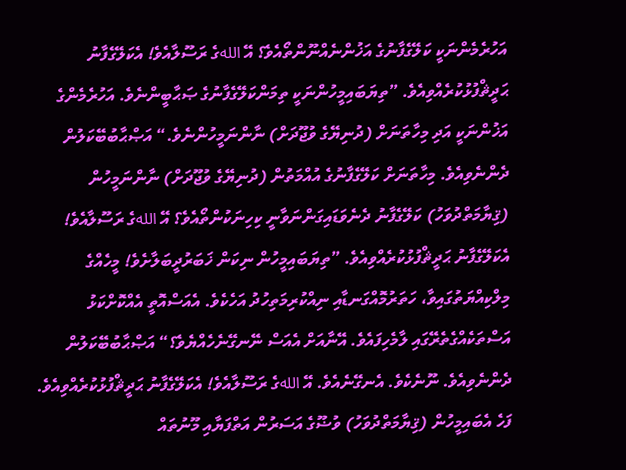އަހުރެމެންނަކީ ކަލޭގެފާނުގެ އަޚުންނެއްނޫންތޯއެވެ؟ އޭ اللهގެ ރަސޫލާއެވެ! އެކަލޭގެފާނު ޙަދީޘްފުޅުކުރެއްވިއެވެ. ”ތިޔަބައިމީހުންނަކީ ތިމަންކަލޭގެފާނުގެ ޞަޙާބީންނެވެ. އަހުރެމެންގެ އަޚުންނަކީ އަދި މިހާތަނަށް (ދުނިޔޭގެ ވުޖޫދަށް) ނާންނަމީހުންނެވެ.“ އަޞްޙާބުބޭކަލުން ދެންނެވިއެވެ. މިހާތަނަށް ކަލޭގެފާނުގެ އުއްމަތުން (ދުނިޔޭގެ ވުޖޫދަށް) ނާންނަމީހުން (ޤިޔާމަތްދުވަހު) ކަލޭގެފާނު ދެނެވަޑައިގަންނަވާނީ ކިހިނަކުންތޯއެވެ؟ އޭ اللهގެ ރަސޫލާއެވެ! އެކަލޭގެފާނު ޙަދީޘްފުޅުކުރެއްވިއެވެ. ”ތިޔަބައިމީހުން ނިކަން ޚަބަރުދީބަލާށެވެ! މީހެއްގެ މިލްކިއްޔަތުގައިވާ، ހަތަރުމޮއްގަނޑާއި ނިއްކުރިމަތިހުދު އަހެކެވެ. އެއަސްއޮތީ އެއްކޮށްކަޅު އަސްތަކެއްގެތެރޭގައި ލާމެހިފައެވެ. އޭނާއަށް އެއަސް ނޭނގޭނެހެއްޔެވެ؟“ އަޞްޙާބުބޭކަލުން ދެންނެވިއެވެ. ނޫނެކެވެ. އެނގޭނެއެވެ. އޭ اللهގެ ރަސޫލާއެވެ! އެކަލޭގެފާނު ޙަދީޘްފުޅުކުރެއްވިއެވެ. ފަހެ އެބައިމީހުން (ޤިޔާމަތްދުވަހު) ވުޟޫގެ އަސަރުން އަތްފަޔާއި މޫނުތައް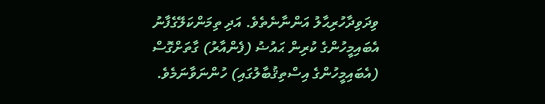ވިދަވިދާހުރިޙާލު އަންނާނެތެވެ. އަދި ތިމަންކަލޭގެފާނު އެބައިމީހުންގެ ކުރިން ޙައުޟު (ފެންއާރު) ގާތަށްގޮސް (އެބައިމީހުންގެ އިސްތިޤުބާލުގައި) ހުންނަވާނަމެވެ.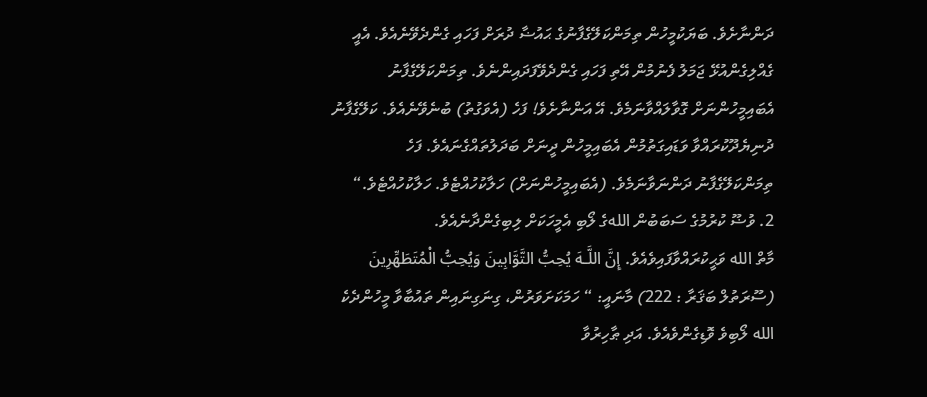ދަންނާށެވެ. ބަޔަކުމީހުން ތިމަންކަލޭގެފާނުގެ ޙައުޟާ ދުރަށް ފަހައި ގެންދެވޭނެއެވެ. އެއީ ގެއްލިގެންއުޅޭ ޖަމަލު ފެނުމުން އޭތި ފަހައި ގެންދެވޭފަދައިންނެވެ. ތިމަންކަލޭގެފާނު އެބައިމީހުންނަށް ގޮވާލައްވާނަމެވެ. އޭ އަންނާށެވެ! ފަހެ (އެވަގުތު) ބުނެވޭނެއެވެ. ކަލޭގެފާނު ދުނިޔެދޫކުރައްވާ ވަޑައިގަތުމުން އެބައިމީހުން ދީނަށް ބަދަލުތައްގެނައެވެ. ފަހެ ތިމަންކަލޭގެފާނު ދަންނަވާނަމެވެ. (އެބައިމީހުންނަށް) ހަލާކުހުއްޓެވެ. ހަލާކުހުއްޓެވެ.“
2. ވުޟޫ ކުރުމުގެ ސަބަބުން اللهގެ ލޯބި އެމީހަކަށް ލިބިގެންދާނެއެވެ.
މާތް الله ވަޙީކުރައްވާފައިވެއެވެ. إِنَّ اللَّـهَ يُحِبُّ التَّوَّابِينَ وَيُحِبُّ الْمُتَطَهِّرِينَ (ސޫރަތުލް ބަޤަރާ : 222) މާނައީ: “ ހަމަކަށަވަރުން، ގިނަގިނައިން ތައުބާވާ މީހުންދެކެ الله ލޯބިވެ ވޮޑިގެންވެއެވެ. އަދި ޠާހިރުވާ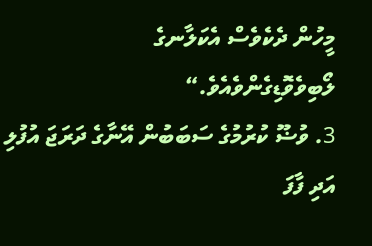މީހުން ދެކެވެސް އެކަލާނގެ ލޯބިވެވޮޑިގެންވެއެވެ.“
3. ވުޟޫ ކުރުމުގެ ސަބަބުން އޭނާގެ ދަރަޖަ އުފުލި އަދި ފާފަ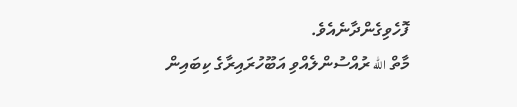ފޮހެވިގެންދާނެއެވެ.
މާތް الله ރުއްސުންލެއްވި އަބޫހުރައިރާގެ ކިބައިން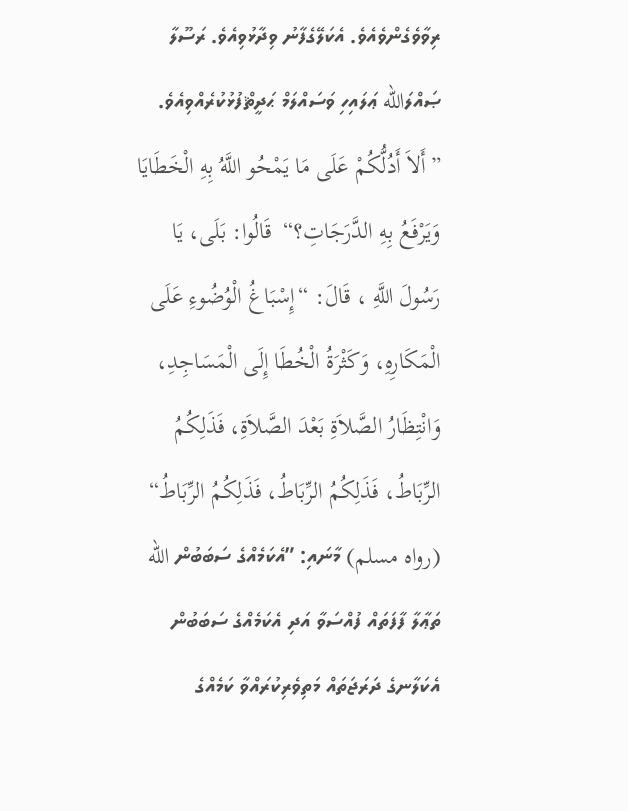ރިވާވެގެންވެއެވެ. އެކަލޭގެފާނު ވިދާޅުވިއެވެ. ރަސޫލާ ޞައްލަالله ޢަލައިހި ވަސައްލަމް ޙަދީޘްފުޅުކުރެއްވިއެވެ. ”أَلاَ أَدُلُّكُمْ عَلَى مَا يَمْحُو اللَّهُ بِهِ الْخَطَايَا وَيَرْفَعُ بِهِ الدَّرَجَاتِ؟“  قَالُوا: بَلَى، يَا رَسُولَ اللَّهِ ، قَالَ: “إِسْبَاغُ الْوُضُوءِ عَلَى الْمَكَارِهِ، وَكَثْرَةُ الْخُطَا إِلَى الْمَسَاجِدِ، وَانْتِظَارُ الصَّلاَةِ بَعْدَ الصَّلاَةِ، فَذَلِكُمُ الرِّبَاطُ، فَذَلِكُمُ الرِّبَاطُ، فَذَلِكُمُ الرِّبَاطُ“ (رواه مسلم) މާނައި: ”އެކަމެއްގެ ސަބަބުން الله ތަޢާލާ ފާފަތައް ފުއްސަވާ އަދި އެކަމެއްގެ ސަބަބުން އެކަލާނގެ ދަރަޖަތައް މަތިވެރިކުރައްވާ ކަމެއްގެ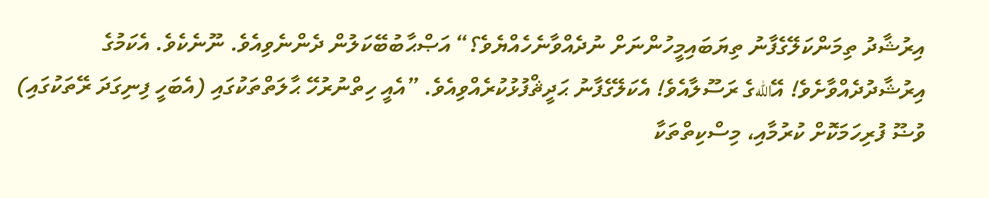އިރުޝާދު ތިމަންކަލޭގެފާނު ތިޔަބައިމީހުންނަށް ނުދެއްވާނެހެއްޔެވެ؟“ އަޞްޙާބުބޭކަލުން ދެންނެވިއެވެ. ނޫނެކެވެ. އެކަމުގެ އިރުޝާދުދެއްވާށެވެ! އޭاللهގެ ރަސޫލާއެވެ! އެކަލޭގެފާނު ޙަދީޘްފުޅުކުރެއްވިއެވެ. ”އެއީ ހިތްނުރުހޭ ޙާލަތްތަކުގައި (އެބަހީ ފިނިގަދަ ރޭތަކުގައި) ވުޟޫ ފުރިހަމަކޮށް ކުރުމާއި، މިސްކިތްތަކާ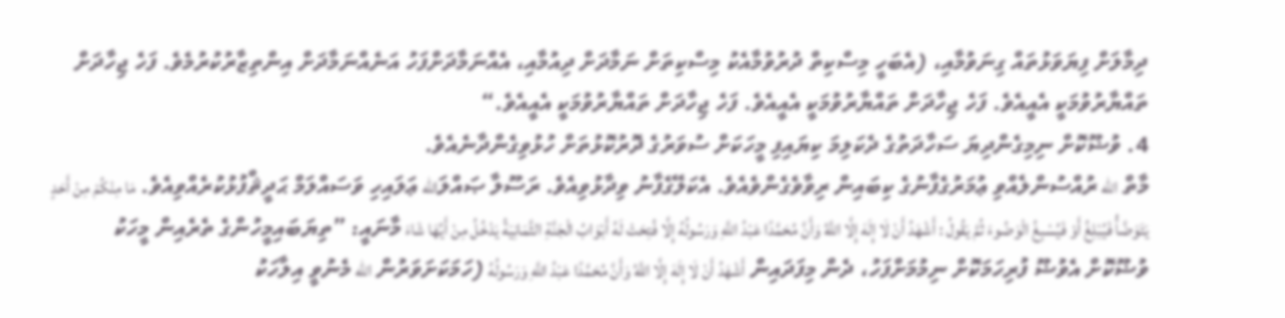ދިމާލަށް ފިޔަވަޅުތައް ގިނަވުމާއި، (އެބަހީ މިސްކިތް ދުރުވުމާއެކު މިސްކިތަށް ނަމާދަށް ދިއުމާއި، އެއްނަމާދަށްފަހު އަނެއްނަމާދަށް އިންތިޒާރުކުރުމެވެ. ފަހެ ޖިހާދަށް ތައްޔާރުވުމަކީ އެއީއެވެ. ފަހެ ޖިހާދަށް ތައްޔާރުވުމަކީ އެއީއެވެ. ފަހެ ޖިހާދަށް ތައްޔާރުވުމަކީ އެއީއެވެ.“
4. ވުޟޫކޮށް ނިމިގެންދިޔަ ސަހާދަތުގެ ދެކަލިމަ ކިޔައިފި މީހަކަށް ސުވަރުގެ ދޮރުކޮޅުތަށް ހުޅުވިގެންދާނެއެވެ.
މާތް الله ރުއްސުންލެއްވި ޢުމަރުގެފާނުގެ ކިބައިން ރިވާވެގެންވެއެވެ. އެކަލޭގެފާނު ވިދާޅުވިއެވެ. ރަސޫލާ ޞައްލަالله ޢަލައިހި ވަސައްލަމް ޙަދީޘްފުޅުކުރެއްވިއެވެ. مَا مِنْكُمْ مِنْ أَحَدٍ يَتَوَضَّأُ فَيُبْلِغُ أَوْ فَيُسْبِغُ الْوَضُوءَ ثُمَّ يَقُولُ : أَشْهَدُ أَنْ لَا إِلَهَ إِلَّا اللَّهُ وَأَنَّ مُحَمَّدًا عَبْدُ اللَّهِ وَرَسُولُهُ إِلَّا فُتِحَتْ لَهُ أَبْوَابُ الْجَنَّةِ الثَّمَانِيَةُ يَدْخُلُ مِنْ أَيِّهَا شَاءَ މާނައީ: ”ތިޔަބައިމީހުންގެ ތެރެއިން މީހަކު ވުޟޫކޮށް އެވުޟޫ ފުރިހަމަކޮށް ނިމުމަށްފަހު، ދެން މިފަދައިން أَشْهَدُ أَنْ لَا إِلَهَ إِلَّا اللَّهُ وَأَنَّ مُحَمَّدًا عَبْدُ اللَّهِ وَرَسُولُهُ (ހަމަކަށަވަރުން الله މެނުވީ އިލާހަކު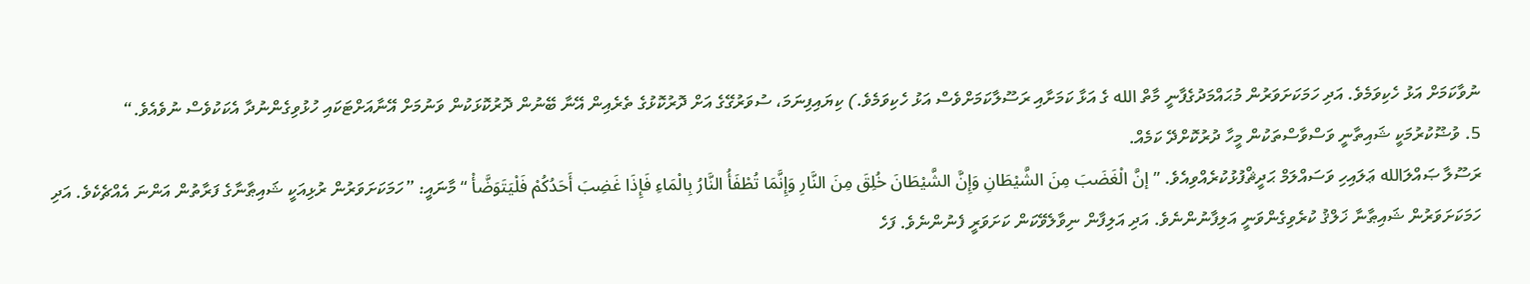ނުވާކަމަށް އަޅު ހެކިވަމެވެ. އަދި ހަމަކަށަވަރުން މުޙައްމަދުގެފާނީ މާތް الله ގެ އަޅާ ކަމަށާއި ރަސޫލާކަމަށްވެސް އަޅު ހެކިވަމެވެ.) ކިޔައިފިނަމަ، ސުވަރުގޭގެ އަށް ދޮރުކޮޅުގެ ތެރެއިން އޭނާ ބޭނުން ދޮރުކޮޅަކުން ވަނުމަށް އޭނާއަށްޓަކައި ހުޅުވިގެންނުދާ އެކަކުވެސް ނުވެއެވެ.“
5. ވުޟޫކުރުމަކީ ޝައިތާނީ ވަސްވާސްތަކުން މީހާ ދުރުކޮށްދޭ ކަމެއް.
ރަސޫލާ ޞައްލަالله ޢަލައިހި ވަސައްލަމް ޙަދީޘްފުޅުކުރެއްވިއެވެ. ”إنَّ الْغَضَبَ مِنَ الشَّيْطَانِ وَإِنَّ الشَّيْطَانَ خُلِقَ مِنَ النَّارِ وَإِنَّمَا تُطْفَأُ النَّارُ بِالْمَاءِ فَإِذَا غَضِبَ أَحَدُكُمْ فَلْيَتَوَضَّأْ “ މާނައީ: ”ހަމަކަށަވަރުން ރުޅިއަކީ ޝައިޠާނާގެ ފަރާތުން އަންނަ އެއްޗެކެވެ. އަދި ހަމަކަށަވަރުން ޝައިޠާނާ ޚަލްޤު ކުރެވިގެންވަނީ އަލިފާނުންނެވެ. އަދި އަލިފާން ނިވާލެވޭކަން ކަށަވަރީ ފެނުންނެވެ. ފަހެ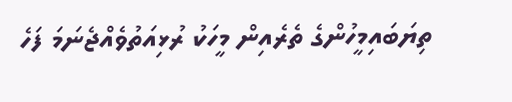ތިޔަބައިމީހުންގެ ތެރެއިން މީހަކު ރުޅިއަތުވެއްޖެނަމަ ފަހެ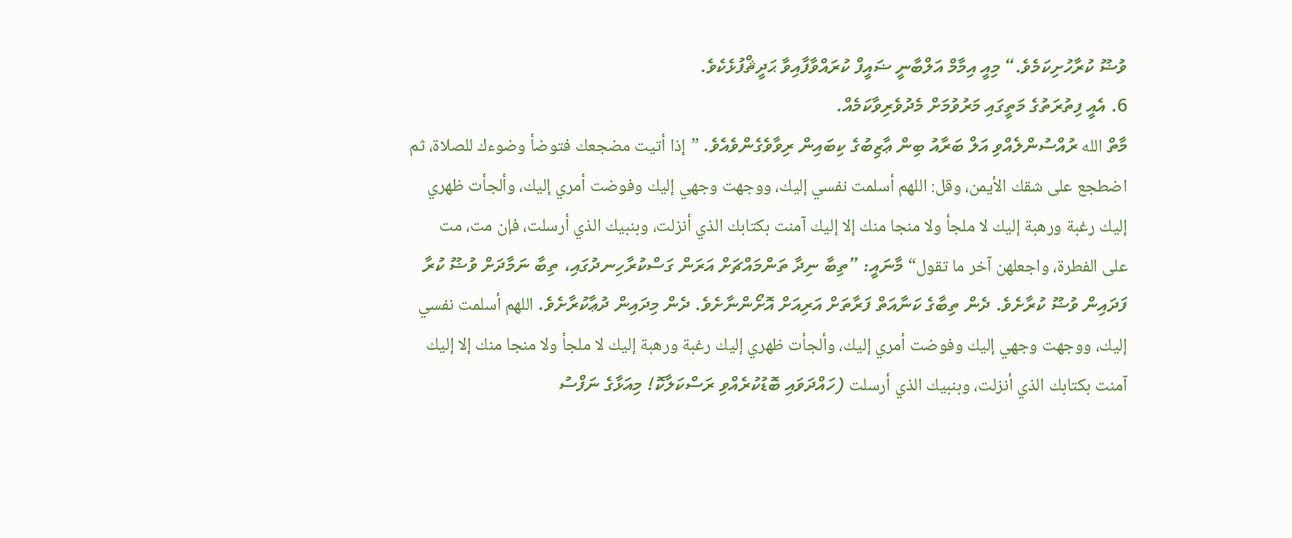ވުޟޫ ކުރާހުށިކަމެވެ.“ މިއީ އިމާމް އަލްބާނީ ޟައީފް ކުރައްވާފާއިވާ ޙަދީޘްފުޅެކެވެ.
6. އެއީ ފިތުރަތުގެ މަތީގައި މަރުވުމަށް މެދުވެރިވާކަމެއް.
މާތް الله ރުއްސުންލެއްވި އަލް ބަރާއު ބިން ޢާޒިބުގެ ކިބައިން ރިވާވެގެންވެއެވެ. ”إذا أتيت مضجعك فتوضأ وضوءك للصلاة، ثم اضطجع على شقك الأيمن، وقل: اللهم أسلمت نفسي إليك، ووجهت وجهي إليك وفوضت أمري إليك، وألجأت ظهري إليك رغبة ورهبة إليك لا ملجأ ولا منجا منك إلا إليك آمنت بكتابك الذي أنزلت، وبنبيك الذي أرسلت، فإن مت، مت على الفطرة، واجعلهن آخر ما تقول“ މާނައީ: ”ތިބާ ނިދާ ތަންމައްޗަށް އަރަން ގަސްކުރާހިނދުގައި، ތިބާ ނަމާދަށް ވުޟޫ ކުރާ ފަދައިން ވުޟޫ ކުރާށެވެ. ދެން ތިބާގެ ކަނާއަތް ފަރާތަށް އަރިއަށް އޮށޯންނާށެވެ. ދެން މިދައިން ދުޢާކުރާށެވެ. اللهم أسلمت نفسي إليك، ووجهت وجهي إليك وفوضت أمري إليك، وألجأت ظهري إليك رغبة ورهبة إليك لا ملجأ ولا منجا منك إلا إليك آمنت بكتابك الذي أنزلت، وبنبيك الذي أرسلت (ހައްދަވައި ބޮޑުކުރެއްވި ރަސްކަލާކޮ! މިއަޅާގެ ނަފްސު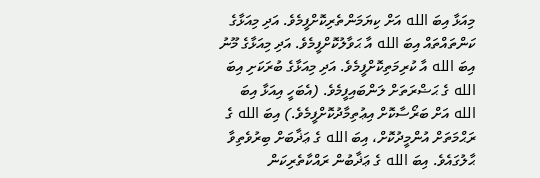މިއަޅާ އިބަ الله އަށް ކިޔަމަންތެރިކޮށްފީމެވެ. އަދި މިއަޅާގެ ކަންތައްތައް އިބަ الله އާ ޙަވާލުކޮށްފީމެވެ. އަދި މިއަޅާގެ މޫނު އިބަ الله އާ ކުރިމަތިކޮށްފީމެވެ. އަދި މިއަޅާގެ ބުރަކަށި އިބަ الله ގެ ޙަޟްރަތަށް ލަންބައިފީމެވެ. (އެބަހީ އިއަޅާ އިބަ الله އަށް ބަރޯސާކޮށް އިޢުތިމާދުކޮށްފީމެވެ.) އިބަ الله ގެ ރަޙްމަތަށް އުންމީދުކޮށް، އިބަ الله ގެ ޢަޛާބަށް ބިރުވެތިވާ ޙާލުގައެވެ. އިބަ الله ގެ ޢަޛާބުން ރައްކާތެރިކަން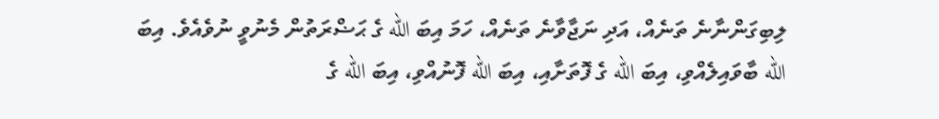ލިބިގަންނާނެ ތަނެއް، އަދި ނަޖާވާނެ ތަނެއް، ހަމަ އިބަ الله ގެ ޙަޟްރަތުން މެނުވީ ނުވެއެވެ. އިބަ الله ބާވައިލެއްވި، އިބަ الله ގެ ފޮތަށާއި، އިބަ الله ފޮނުއްވި، އިބަ الله ގެ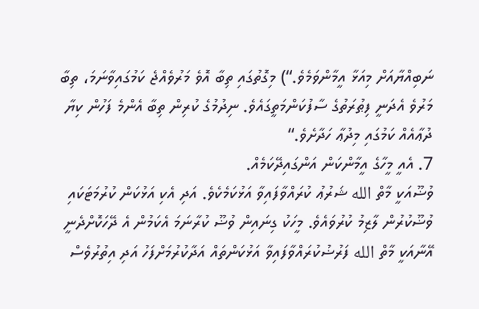ނަބިއްޔާއަށް މިއަޅާ އީމާންވަމެވެ.“) މިގޮތުގައި ތިބާ އޮވެ މަރުވެއްޖެ ކަމުގައިވާނަމަ، ތިބާ މަރުވެ އެދަނީ ފިޠުރަތުގެ ސާފުކަންމަތީގައެވެ. ނިދުމުގެ ކުރިން ތިބާ އެންމެ ފަހުން ކިޔާ ދުޢާއެއް ކަމުގައި މިދުޢާ ހަދާށެވެ.“
7. އެއީ މީހާގެ އީމާންކަން އަންގައިދޭކަމެއް.
ވުޟޫއަކީ މާތް الله ޝަރުޢު ކުރައްވާފައިވާ އަޅުކަމެކެވެ. އަދި އެކި އަޅުކަން ކުރުމަޓަކައި ވުޟޫކުރުން ލާޒިމު ކުރުވައެވެ. މީހަކު ގިނައިން ވުޟޫ ކުރާނަމަ އެކަމުން އެ ދޭހަކޮށްދެނީ އޭނާއަކީ މާތް الله ފަރުޟުކުރައްވާފައިވާ އަޅުކަންތައް އަދާކުރުމަށްފަހު އަދި އިތުރުވެސް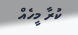ކުރާ މީހެއް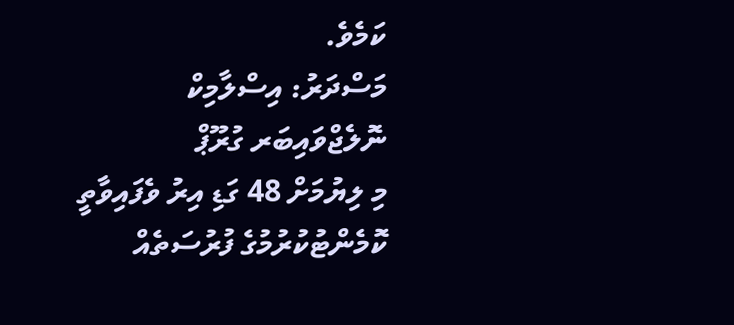ކަމެވެ.
މަސްދަރު: އިސްލާމިކް ނޮލެޖްވައިބަރ ގުރޫޕް
މި ލިޔުމަށް 48 ގަޑި އިރު ވެފައިވާތީ ކޮމެންޓުކުރުމުގެ ފުރުސަތެއް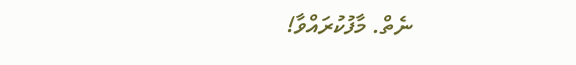ނެތް. މާފުކުރައްވާ!